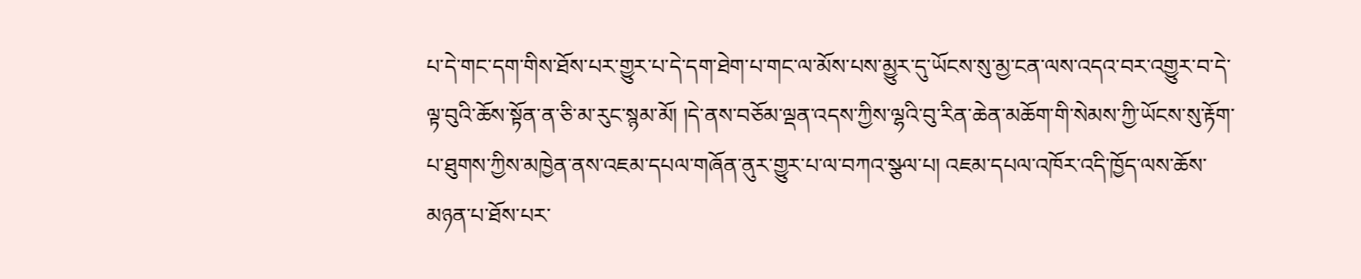པ་དེ་གང་དག་གིས་ཐོས་པར་གྱུར་པ་དེ་དག་ཐེག་པ་གང་ལ་མོས་པས་མྱུར་དུ་ཡོངས་སུ་མྱ་ངན་ལས་འདའ་བར་འགྱུར་བ་དེ་ལྟ་བུའི་ཆོས་སྟོན་ན་ཅི་མ་རུང་སྙམ་མོ། །དེ་ནས་བཅོམ་ལྡན་འདས་ཀྱིས་ལྷའི་བུ་རིན་ཆེན་མཆོག་གི་སེམས་ཀྱི་ཡོངས་སུ་རྟོག་པ་ཐུགས་ཀྱིས་མཁྱེན་ནས་འཇམ་དཔལ་གཞོན་ནུར་གྱུར་པ་ལ་བཀའ་སྩལ་པ། འཇམ་དཔལ་འཁོར་འདི་ཁྱོད་ལས་ཆོས་མཉན་པ་ཐོས་པར་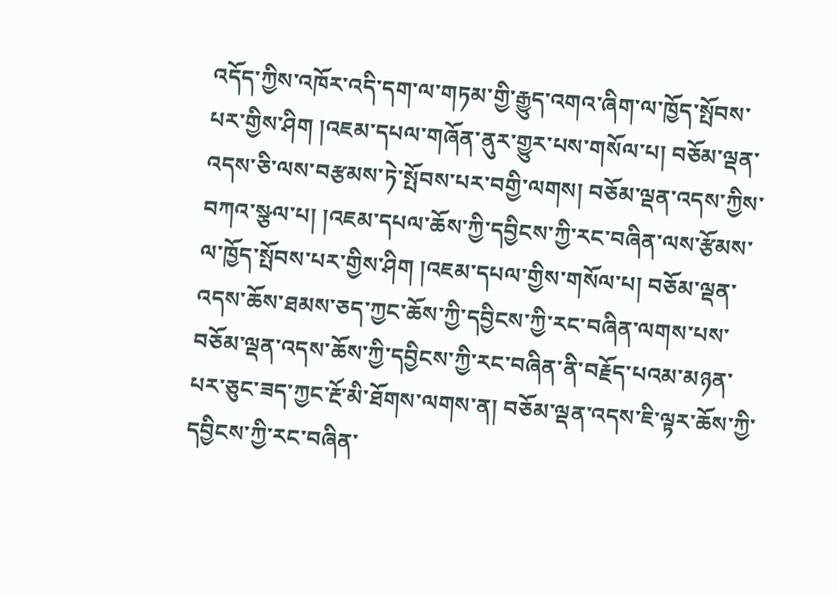འདོད་ཀྱིས་འཁོར་འདི་དག་ལ་གཏམ་གྱི་རྒྱུད་འགའ་ཞིག་ལ་ཁྱོད་སྤོབས་པར་གྱིས་ཤིག །འཇམ་དཔལ་གཞོན་ནུར་གྱུར་པས་གསོལ་པ། བཅོམ་ལྡན་འདས་ཅི་ལས་བརྩམས་ཏེ་སྤོབས་པར་བགྱི་ལགས། བཅོམ་ལྡན་འདས་ཀྱིས་བཀའ་སྩལ་པ། །འཇམ་དཔལ་ཆོས་ཀྱི་དབྱིངས་ཀྱི་རང་བཞིན་ལས་རྩོམས་ལ་ཁྱོད་སྤོབས་པར་གྱིས་ཤིག །འཇམ་དཔལ་གྱིས་གསོལ་པ། བཅོམ་ལྡན་འདས་ཆོས་ཐམས་ཅད་ཀྱང་ཆོས་ཀྱི་དབྱིངས་ཀྱི་རང་བཞིན་ལགས་པས་བཅོམ་ལྡན་འདས་ཆོས་ཀྱི་དབྱིངས་ཀྱི་རང་བཞིན་ནི་བརྗོད་པའམ་མཉན་པར་ཅུང་ཟད་ཀྱང་རྔོ་མི་ཐོགས་ལགས་ན། བཅོམ་ལྡན་འདས་ཇི་ལྟར་ཆོས་ཀྱི་དབྱིངས་ཀྱི་རང་བཞིན་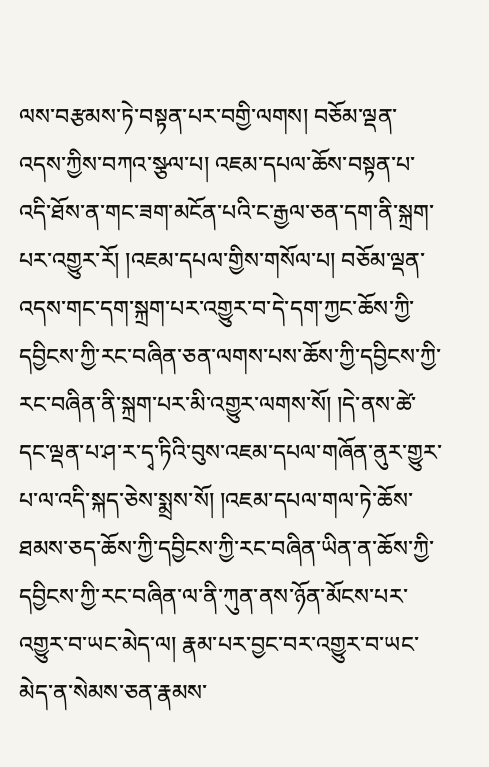ལས་བརྩམས་ཏེ་བསྟན་པར་བགྱི་ལགས། བཅོམ་ལྡན་འདས་ཀྱིས་བཀའ་སྩལ་པ། འཇམ་དཔལ་ཆོས་བསྟན་པ་འདི་ཐོས་ན་གང་ཟག་མངོན་པའི་ང་རྒྱལ་ཅན་དག་ནི་སྐྲག་པར་འགྱུར་རོ། །འཇམ་དཔལ་གྱིས་གསོལ་པ། བཅོམ་ལྡན་འདས་གང་དག་སྐྲག་པར་འགྱུར་བ་དེ་དག་ཀྱང་ཆོས་ཀྱི་དབྱིངས་ཀྱི་རང་བཞིན་ཅན་ལགས་པས་ཆོས་ཀྱི་དབྱིངས་ཀྱི་རང་བཞིན་ནི་སྐྲག་པར་མི་འགྱུར་ལགས་སོ། །དེ་ནས་ཚེ་དང་ལྡན་པ་ཤ་ར་དྭ་ཏིའི་བུས་འཇམ་དཔལ་གཞོན་ནུར་གྱུར་པ་ལ་འདི་སྐད་ཅེས་སྨྲས་སོ། །འཇམ་དཔལ་གལ་ཏེ་ཆོས་ཐམས་ཅད་ཆོས་ཀྱི་དབྱིངས་ཀྱི་རང་བཞིན་ཡིན་ན་ཆོས་ཀྱི་དབྱིངས་ཀྱི་རང་བཞིན་ལ་ནི་ཀུན་ནས་ཉོན་མོངས་པར་འགྱུར་བ་ཡང་མེད་ལ། རྣམ་པར་བྱང་བར་འགྱུར་བ་ཡང་མེད་ན་སེམས་ཅན་རྣམས་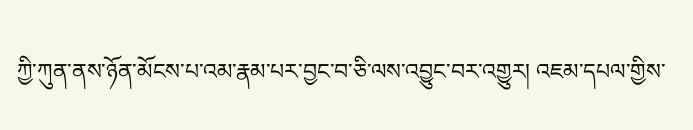ཀྱི་ཀུན་ནས་ཉོན་མོངས་པ་འམ་རྣམ་པར་བྱང་བ་ཅི་ལས་འབྱུང་བར་འགྱུར། འཇམ་དཔལ་གྱིས་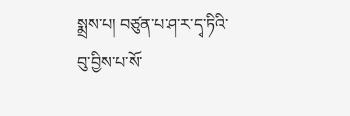སྨྲས་པ། བཙུན་པ་ཤ་ར་དྭ་ཏིའི་བུ་བྱིས་པ་སོ་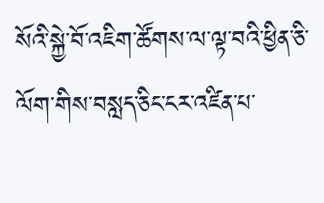སོའི་སྐྱེ་བོ་འཇིག་ཚོགས་ལ་ལྟ་བའི་ཕྱིན་ཅི་ལོག་གིས་བསླད་ཅིང་ངར་འཛིན་པ་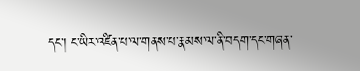དང་། ང་ཡིར་འཛིན་པ་ལ་གནས་པ་རྣམས་ལ་ནི་བདག་དང་གཞན་